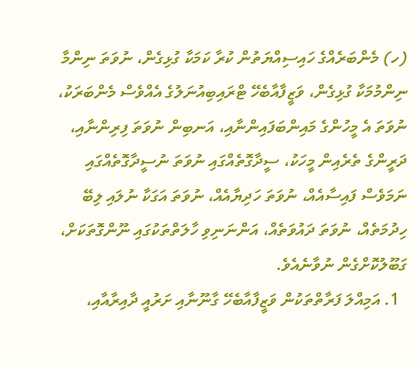(ހ) މެންބަރެއްގެ ހައިސިއްޔަތުން ކުރާ ކަމަކާ ގުޅިގެން، ނުވަތަ ނިންމާ ނިންމުމަކާ ގުޅިގެން، ވަޒީފާއާބެހޭ ޓްރައިބިއުނަލުގެ އެއްވެސް މެންބަރަކު، ނުވަތަ އެ މީހުންގެ މައިންބަފައިންނާއި، އަނބިން ނުވަތަ ފިރިންނާއި، ދަރީންގެ ތެރެއިން މީހަކު، ސީދާގޮތެއްގައި ނުވަތަ ނުސީދާގޮތެއްގައި ނަމަވެސް ފައިސާއެއް، ނުވަތަ ހަދިޔާއެއް، ނުވަތަ އަގަކާ ނުލައި ލިބޭ ހިދުމަތެއް، ނުވަތަ ދައުވަތެއް، އަންނަނިވި ހާލަތްތަކުގައި ނޫންގޮތަކަށް، ގަބޫލުކޮށްގެން ނުވާނެއެވެ.
  1. އަމިއްލަ ފަރާތްތަކުން ވަޒީފާއާބެހޭ ގާނޫނާއި ށަރުއީ ދާއިރާއާއި،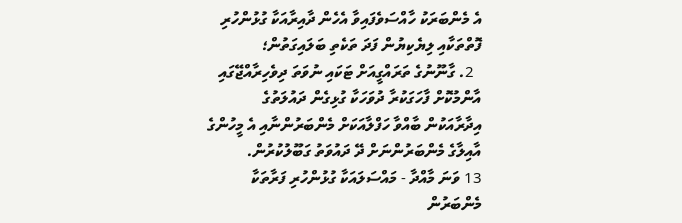އެ މެންބަރަކު ހާއްސަވެފައިވާ އެހެން ދާއިރާއަކާ ގުޅުންހުރި ފޮތްތަކާއި ލިޔެކިޔުން ފަދަ ތަކެތި ބަލައިގަތުން؛
  2. ގާނޫނުގެ ތަރައްގީއަށް ޓަކައި ނުވަތަ ދިވެހިރާއްޖޭގައި އާންމުކޮށް ފާހަގަކުރާ ދުވަހަކާ ގުޅިގެން ދައުލަތުގެ އިދާރާއަކުން ބާއްވާ ހަފްލާއަކަށް މެންބަރުންނާއި އެ މީހުންގެ އާއިލާގެ މެންބަރުންނަށް ދޭ ދައުވަތު ގަބޫލުކުރުން.
13 ވަނަ މާއްދާ - މައްސަލައަކާ ގުޅުންހުރި ފަރާތަކާ މެންބަރުން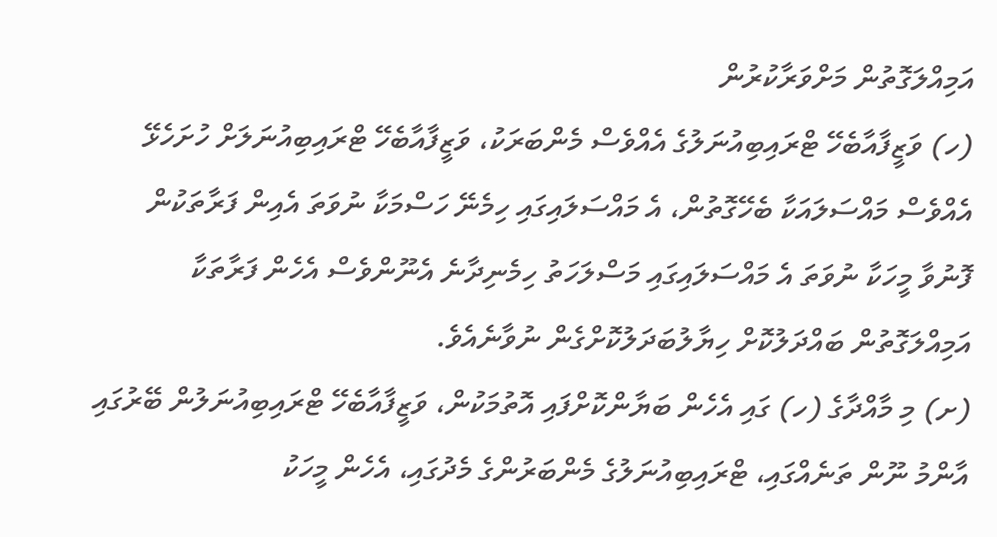އަމިއްލަގޮތުން މަށްވަރާކުރުން
(ހ) ވަޒީފާއާބެހޭ ޓްރައިބިއުނަލުގެ އެއްވެސް މެންބަރަކު، ވަޒީފާއާބެހޭ ޓްރައިބިއުނަލަށް ހުށަހެޅޭ އެއްވެސް މައްސަލައަކާ ބެހޭގޮތުން، އެ މައްސަލައިގައި ހިމެނޭ ހަސްމަކާ ނުވަތަ އެއިން ފަރާތަކުން ފޮނުވާ މީހަކާ ނުވަތަ އެ މައްސަލައިގައި މަސްލަހަތު ހިމެނިދާނެ އެނޫންވެސް އެހެން ފަރާތަކާ އަމިއްލަގޮތުން ބައްދަލުކޮށް ހިޔާލުބަދަލުކޮށްގެން ނުވާނެއެވެ.
(ށ) މި މާއްދާގެ (ހ) ގައި އެހެން ބަޔާންކޮށްފައި އޮތުމަކުން، ވަޒީފާއާބެހޭ ޓްރައިބިއުނަލުން ބޭރުގައި އާންމު ނޫން ތަނެއްގައި، ޓްރައިބިއުނަލުގެ މެންބަރުންގެ މެދުގައި، އެހެން މީހަކު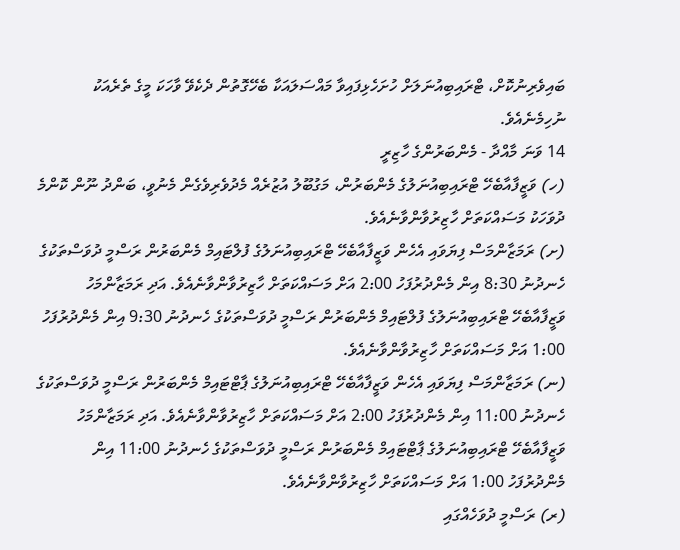ބައިވެރިނުކޮށް، ޓްރައިބިއުނަލަށް ހުށަހެޅިފައިވާ މައްސަލައަކާ ބެހޭގޮތުން ދެކެވޭ ވާހަކަ މީގެ ތެރެއަކު ނުހިމެނެއެވެ.
14 ވަނަ މާއްދާ - މެންބަރުންގެ ހާޒިރީ
(ހ) ވަޒީފާއާބެހޭ ޓްރައިބިއުނަލުގެ މެންބަރުން، މަގުބޫލު އުޒުރެއް މެދުވެރިވެގެން މެނުވީ، ބަންދު ނޫން ކޮންމެ ދުވަހަކު މަސައްކަތަށް ހާޒިރުވާންވާނެއެވެ.
(ށ) ރަމަޒާންމަސް ފިޔަވައި އެހެން ވަޒީފާއާބެހޭ ޓްރައިބިއުނަލުގެ ފުލްޓައިމް މެންބަރުން ރަސްމީ ދުވަސްތަކުގެ ހެނދުނު 8:30 އިން މެންދުރުފަހު 2:00 އަށް މަސައްކަތަށް ހާޒިރުވާންވާނެއެވެ. އަދި ރަމަޒާންމަހު ވަޒީފާއާބެހޭ ޓްރައިބިއުނަލުގެ ފުލްޓައިމް މެންބަރުން ރަސްމީ ދުވަސްތަކުގެ ހެނދުނު 9:30 އިން މެންދުރުފަހު 1:00 އަށް މަސައްކަތަށް ހާޒިރުވާންވާނެއެވެ.
(ނ) ރަމަޒާންމަސް ފިޔަވައި އެހެން ވަޒީފާއާބެހޭ ޓްރައިބިއުނަލުގެ ޕާޓްޓައިމް މެންބަރުން ރަސްމީ ދުވަސްތަކުގެ ހެނދުނު 11:00 އިން މެންދުރުފަހު 2:00 އަށް މަސައްކަތަށް ހާޒިރުވާންވާނެއެވެ. އަދި ރަމަޒާންމަހު ވަޒީފާއާބެހޭ ޓްރައިބިއުނަލުގެ ޕާޓްޓައިމް މެންބަރުން ރަސްމީ ދުވަސްތަކުގެ ހެނދުނު 11:00 އިން މެންދުރުފަހު 1:00 އަށް މަސައްކަތަށް ހާޒިރުވާންވާނެއެވެ.
(ރ) ރަސްމީ ދުވަހެއްގައި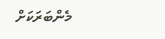މެންބަރަކަށް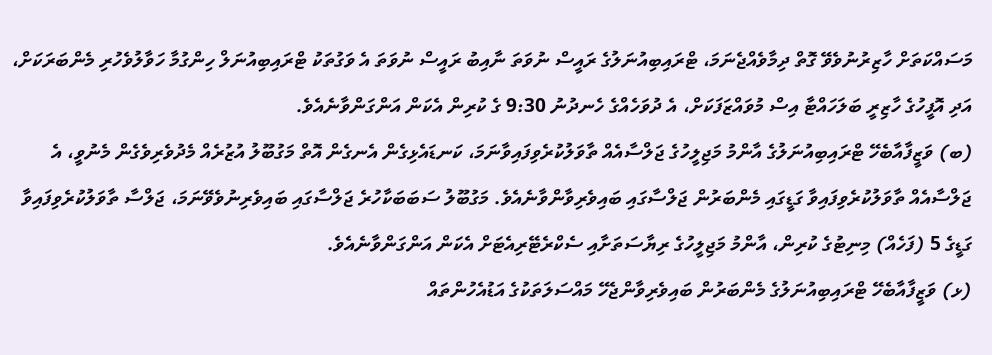މަސައްކަތަށް ހާޒިރުނުވެވޭ ގޮތް ދިމާވެއްޖެނަމަ، ޓްރައިބިއުނަލުގެ ރައީސް ނުވަތަ ނާއިބު ރައީސް ނުވަތަ އެ ވަގުތަކު ޓްރައިބިއުނަލް ހިންގުމާ ހަވާލުވެހުރި މެންބަރަކަށް، އަދި އޮފީހުގެ ހާޒިރީ ބަލަހައްޓާ އިސް މުވައްޒަފަކަށް، އެ ދުވަހެއްގެ ހެނދުނު 9:30 ގެ ކުރިން އެކަން އަންގަންވާނެއެވެ.
(ބ) ވަޒީފާއާބެހޭ ޓްރައިބިއުނަލުގެ އާންމު މަޖިލީހުގެ ޖަލްސާއެއް ތާވަލުކުރެވިފައިވާނަމަ، ކަނޑައެޅިގެން އެނގެން އޮތް މަގުބޫލު އުޒުރެއް މެދުވެރިވެގެން މެނުވީ، އެ ޖަލްސާއެއް ތާވަލުކުރެވިފައިވާ ގަޑީގައި މެންބަރުން ޖަލްސާގައި ބައިވެރިވާންވާނެއެވެ. މަގުބޫލު ސަބަބަކާހުރެ ޖަލްސާގައި ބައިވެރިނުވެވޭނަމަ، ޖަލްސާ ތާވަލުކުރެވިފައިވާ ގަޑީގެ 5 (ފަހެއް) މިނިޓުގެ ކުރިން، އާންމު މަޖިލީހުގެ ރިޔާސަތަށާއި ސެކްރެޓޭރިއެޓަށް އެކަން އަންގަންވާނެއެވެ.
(ޅ) ވަޒީފާއާބެހޭ ޓްރައިބިއުނަލުގެ މެންބަރުން ބައިވެރިވާންޖެހޭ މައްސަލަތަކުގެ އަޑުއެހުންތައް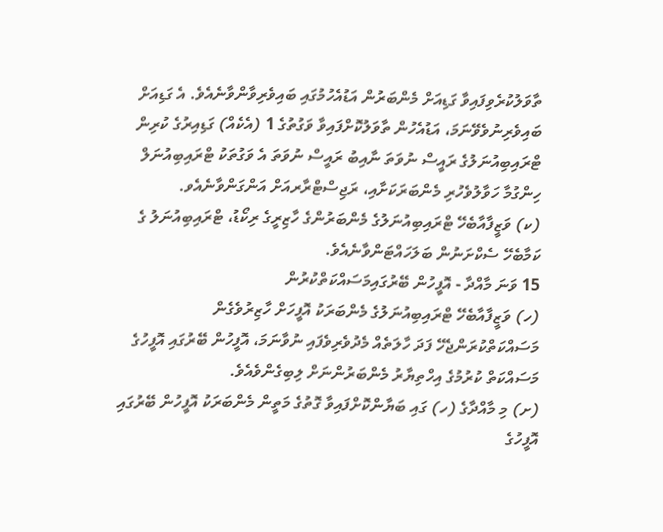ތާވަލުކުރެވިފައިވާ ގަޑިއަށް މެންބަރުން އަޑުއެހުމުގައި ބައިވެރިވާންވާނެއެވެ. އެ ގަޑިއަށް ބައިވެރިނުވެވޭނަމަ، އަޑުއެހުން ތާވަލުކޮށްފައިވާ ވަގުތުގެ 1 (އެކެއް) ގަޑިއިރުގެ ކުރިން ޓްރައިބިއުނަލުގެ ރައީސް ނުވަތަ ނާއިބު ރައީސް ނުވަތަ އެ ވަގުތަކު ޓްރައިބިއުނަލް ހިންގުމާ ހަވާލުވެހުރި މެންބަރަކަށާއި، ރަޖިސްޓްރާރއަށް އަންގަންވާނެއެވ.
(ކ) ވަޒީފާއާބެހޭ ޓްރައިބިއުނަލުގެ މެންބަރުންގެ ހާޒިރީގެ ރިކޯޑު، ޓްރައިބިއުނަލު ގެ ކަމާބެހޭ ސެކްށަނުން ބަލަހައްޓަންވާނެއެވެ.
15 ވަނަ މާއްދާ - އޮފީހުން ބޭރުގައިމަސައްކަތްކުރުން
(ހ) ވަޒީފާއާބެހޭ ޓްރައިބިއުނަލުގެ މެންބަރަކު އޮފީހަށް ހާޒިރުވެގެން މަސައްކަތްކުރަންޖެހޭ ފަދަ ހާލަތެއް މެދުވެރިވެފައި ނުވާނަމަ، އޮފީހުން ބޭރުގައި އޮފީހުގެ މަސައްކަތް ކުރުމުގެ އިހްތިޔާރު މެންބަރުންނަށް ލިބިގެންވެއެވެ.
(ށ) މި މާއްދާގެ (ހ) ގައި ބަޔާންކޮށްފައިވާ ގޮތުގެ މަތީން މެންބަރަކު އޮފީހުން ބޭރުގައި އޮފީހުގެ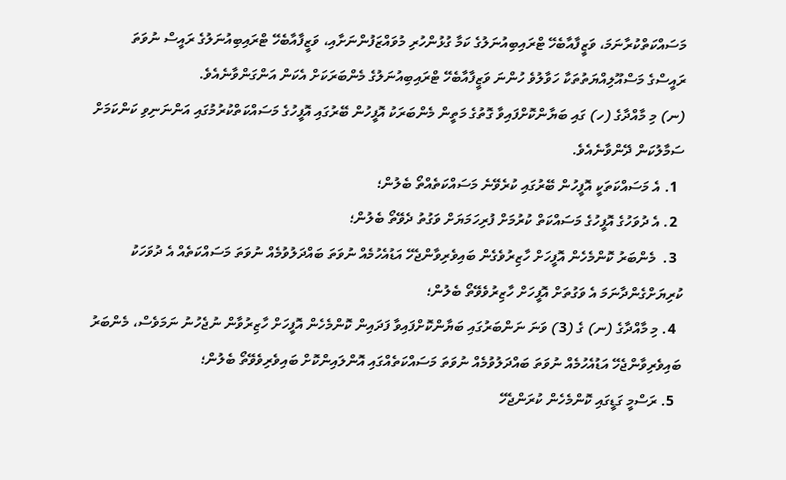މަސައްކަތްކުރާނަމަ، ވަޒީފާއާބެހޭ ޓްރައިބިއުނަލުގެ ކަމާ ގުޅުންހުރި މުވައްޒަފުންނަށާއި، ވަޒީފާއާބެހޭ ޓްރައިބިއުނަލުގެ ރައީސް ނުވަތަ
ރައީސްގެ މަސްއޫލިއްޔަތުތަކާ ހަވާލުވެ ހުންނަ ވަޒީފާއާބެހޭ ޓްރައިބިއުނަލުގެ މެންބަރަކަށް އެކަން އަންގަންވާނެއެވެ.
(ނ) މި މާއްދާގެ (ހ) ގައި ބަޔާންކޮށްފައިވާ ގޮތުގެ މަތީން މެންބަރަކު އޮފީހުން ބޭރުގައި އޮފީހުގެ މަސައްކަތްކުރުމުގައި އަންނަނިވި ކަންކަމަށް ސަމާލުކަން ދޭންވާނެއެވެ.
  1. އެ މަސައްކަތަކީ އޮފީހުން ބޭރުގައި ކުރެވޭނެ މަސައްކަތެއްތޯ ބެލުން؛
  2. އެ ދުވަހުގެ އޮފީހުގެ މަސައްކަތް ކުރުމަށް ފުރިހަމަޔަށް ވަގުތު ދެވޭތޯ ބެލުން؛
  3.  މެންބަރު ކޮންމެހެން އޮފީހަށް ހާޒިރުވެގެން ބައިވެރިވާންޖެހޭ އަޑުއެހުމެއް ނުވަތަ ބައްދަލުވުމެއް ނުވަތަ މަސައްކަތެއް އެ ދުވަހަކު ކުރިޔަށްގެންދާނަމަ އެ ވަގުތަށް އޮފީހަށް ހާޒިރުވެވޭތޯ ބެލުން؛
  4. މި މާއްދާގެ (ނ) ގެ (3) ވަނަ ނަންބަރުގައި ބަޔާންކޮށްފައިވާ ފަދައިން ކޮންމެހެން އޮފީހަށް ހާޒިރުވާން ނުޖެހުނު ނަމަވެސް، މެންބަރު ބައިވެރިވާންޖެހޭ އަޑުއެހުމެއް ނުވަތަ ބައްދަލުވުމެއް ނުވަތަ މަސައްކަތެއްގައި އޮންލައިންކޮށް ބައިވެރިވެވޭތޯ ބެލުން؛
  5. ރަސްމީ ގަޑީގައި ކޮންމެހެން ކުރަންޖެހޭ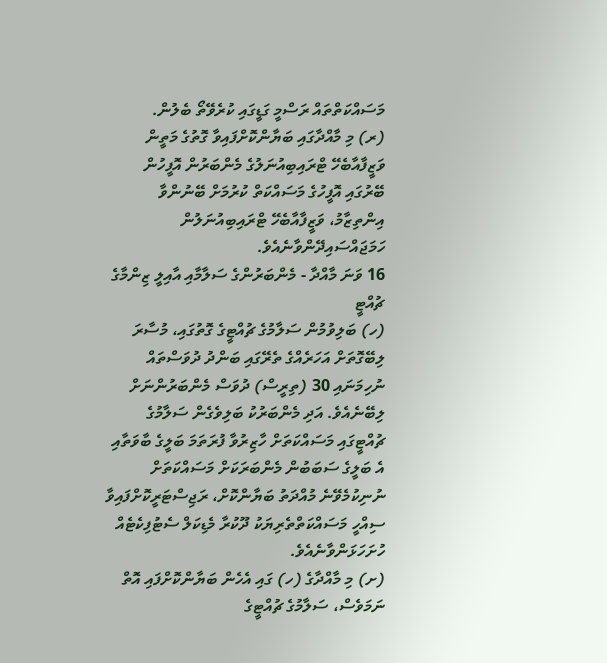މަސައްކަތްތައް ރަސްމީ ގަޑީގައި ކުރެވޭތޯ ބެލުން.
(ރ) މި މާއްދާގައި ބަޔާންކޮށްފައިވާ ގޮތުގެ މަތީން ވަޒީފާއާބެހޭ ޓްރައިބިއުނަލުގެ މެންބަރުން އޮފީހުން ބޭރުގައި އޮފީހުގެ މަސައްކަތް ކުރުމަށް ބޭނުންވާ އިންތިޒާމު، ވަޒީފާއާބެހޭ ޓްރައިބިއުނަލުން ހަމަޖައްސައިދޭންވާނެއެވެ.
16 ވަނަ މާއްދާ - މެންބަރުންގެ ސަލާމާއި އާއިލީ ޒިންމާގެ ޗުއްޓީ
(ހ) ބަލިވުމުން ސަލާމުގެ ޗުއްޓީގެ ގޮތުގައި، މުސާރަ ލިބޭގޮތަށް އަހަރެއްގެ ތެރޭގައި ބަންދު ދުވަސްތައް ނުހިމަނައި 30 (ތިރީސް) ދުވަސް މެންބަރުންނަށް ލިބޭނެއެވެ. އަދި މެންބަރުކު ބަލިވެގެން ސަލާމުގެ ޗުއްޓީގައި މަސައްކަތަށް ހާޒިރުވާ ފުރަތަމަ ބަލީގެ ބާވަތާއި އެ ބަލީގެ ސަބަބުން މެންބަރަކަށް މަސައްކަތަށް ނުނިކުމެވޭނެ މުއްދަތު ބަޔާންކޮށް، ރަޖިސްޓަރީކޮށްފައިވާ ސިއްހީ މަސައްކަތްތެރިޔަކު ދޫކުރާ މެޑިކަލް ސެޓުފިކެޓެއް ހުށަހަޅަންވާނެއެވެ.
(ށ) މި މާއްދާގެ (ހ) ގައި އެހެން ބަޔާންކޮށްފައި އޮތް ނަމަވެސް، ސަލާމުގެ ޗުއްޓީގެ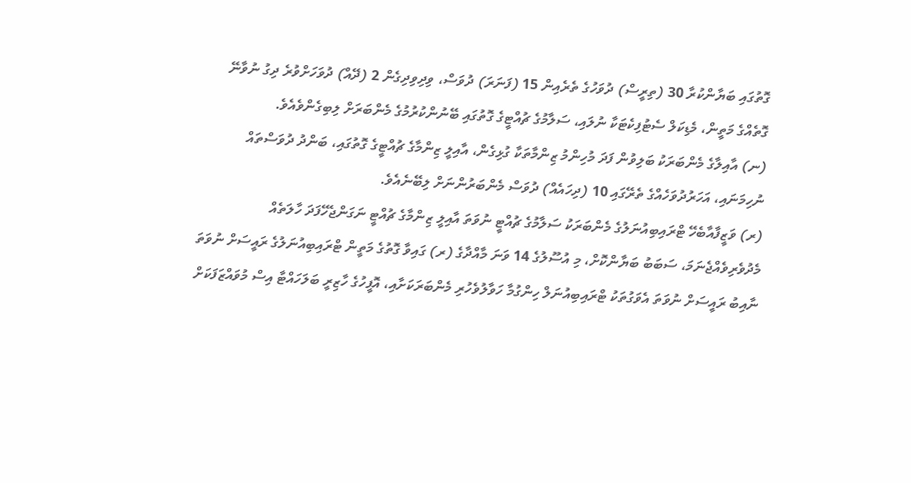ގޮތުގައި ބަޔާންކުރާ 30 (ތިރީސް) ދުވަހުގެ ތެރެއިން 15 (ފަނަރަ) ދުވަސް، ވިދިވިދިގެން 2 (ދޭއް) ދުވަހަށްވުރެ ދިގު ނުވާނޭ ގޮތެއްގެ މަތީން، މެޑިކަލް ސެޓުފިކެޓަކާ ނުލައި، ސަލާމުގެ ޗުއްޓީގެ ގޮތުގައި ބޭނުންކުރުމުގެ މެންބަރަށް ލިބިގެންވެއެވެ.
(ނ) އާއިލާގެ މެންބަރަކު ބަލިވުން ފަދަ މުހިންމު ޒިންމާތަކާ ގުޅިގެން، އާއިލީ ޒިންމާގެ ޗުއްޓީގެ ގޮތުގައި، ބަންދު ދުވަސްތައް ނުހިމަނައި، އަހަރުދުވަހެއްގެ ތެރޭގައި 10 (ދިހައެއް) ދުވަސް މެންބަރުންނަށް ލިބޭނެއެވެ.
(ރ) ވަޒީފާއާބެހޭ ޓްރައިބިއުނަލުގެ މެންބަރަކު ސަލާމުގެ ޗުއްޓީ ނުވަތަ އާއިލީ ޒިންމާގެ ޗުއްޓީ ނަގަންޖެހޭފަދަ ހާލަތެއް މެދުވެރިވެއްޖެނަމަ، ސަބަބު ބަޔާންކޮށް، މި އުސޫލުގެ 14 ވަނަ މާއްދާގެ (ރ) ގައިވާ ގޮތުގެ މަތީން ޓްރައިބިއުނަލުގެ ރައީސަށް ނުވަތަ ނާއިބު ރައީސަށް ނުވަތަ އެވަގުތަކު ޓްރައިބިއުނަލް ހިންގުމާ ހަވާލުވެހުރި މެންބަރަކަށާއި، އޮފީހުގެ ހާޒިރީ ބަލަހައްޓާ އިސް މުވައްޒަފަކަށް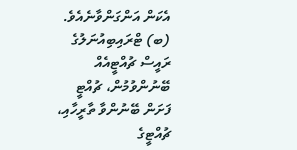އެކަން އަންގަންވާނެއެވެ.
(ބ) ޓްރައިބިއުނަލުގެ ރައީސް ޗުއްޓީއެއް ބޭނުންވުމުން، ޗުއްޓީ ފަށަން ބޭނުންވާ ތާރީހާއި، ޗުއްޓީގެ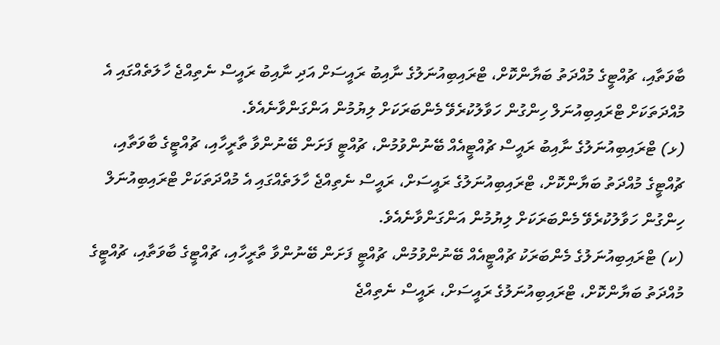ބާވަތާއި، ޗުއްޓީގެ މުއްދަތު ބަޔާންކޮށް، ޓްރައިބިއުނަލުގެ ނާއިބު ރައީސަށް އަދި ނާއިބު ރައީސް ނެތިއްޖެ ހާލަތެއްގައި އެ މުއްދަތަކަށް ޓްރައިބިއުނަލް ހިންގުން ހަވާލުކުރެވޭ މެންބަރަކަށް ލިޔުމުން އަންގަންވާނެއެވެ.
(ޅ) ޓްރައިބިއުނަލުގެ ނާއިބު ރައީސް ޗުއްޓީއެއް ބޭނުންވުމުން، ޗުއްޓީ ފަށަން ބޭނުންވާ ތާރީހާއި، ޗުއްޓީގެ ބާވަތާއި، ޗުއްޓީގެ މުއްދަތު ބަޔާންކޮށް، ޓްރައިބިއުނަލުގެ ރައީސަށް، ރައީސް ނެތިއްޖެ ހާލަތެއްގައި އެ މުއްދަތަކަށް ޓްރައިބިއުނަލް ހިންގުން ހަވާލުކުރެވޭ މެންބަރަކަށް ލިޔުމުން އަންގަންވާނެއެވެ.
(ކ) ޓްރައިބިއުނަލުގެ މެންބަރަކު ޗުއްޓީއެއް ބޭނުންވުމުން، ޗުއްޓީ ފަށަން ބޭނުންވާ ތާރީހާއި، ޗުއްޓީގެ ބާވަތާއި، ޗުއްޓީގެ މުއްދަތު ބަޔާންކޮށް، ޓްރައިބިއުނަލުގެ ރައީސަށް، ރައީސް ނެތިއްޖެ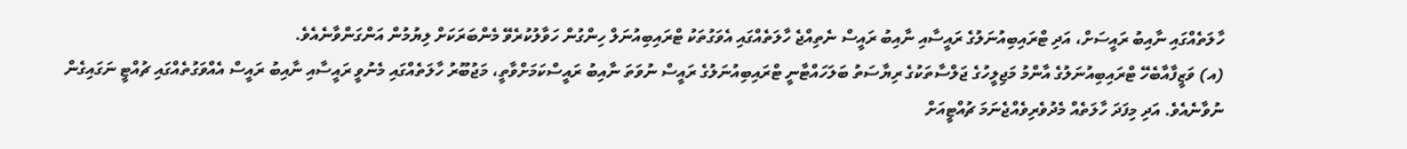ހާލަތެއްގައި ނާއިބު ރައީސަށް، އަދި ޓްރައިބިއުނަލުގެ ރައީސާއި ނާއިބު ރައީސް ނެތިއްޖެ ހާލަތެއްގައި އެވަގުތަކު ޓްރައިބިއުނަލް ހިންގުން ހަވާލުކުރެވޭ މެންބަރަކަށް ލިޔުމުން އަންގަންވާނެއެވެ.
(އ) ވަޒީފާއާބެހޭ ޓްރައިބިއުނަލުގެ އާންމު މަޖިލީހުގެ ޖަލްސާތަކުގެ ރިޔާސަތު ބަލަހައްޓާނީ ޓްރައިބިއުނަލުގެ ރައީސް ނުވަތަ ނާއިބު ރައީސްކަމަށްވާތީ، މަޖުބޫރު ހާލަތެއްގައި މެނުވީ ރައީސާއި ނާއިބު ރައީސް އެއްވަގުތެއްގައި ޗުއްޓީ ނަގައިގެން ނުވާނެއެވެ. އަދި މިފަދަ ހާލަތެއް މެދުވެރިވެއްޖެނަމަ ޗުއްޓީއަށް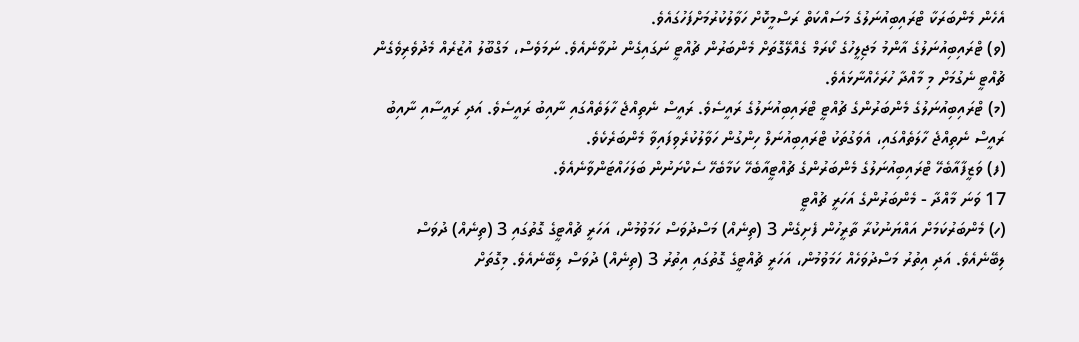އެހެން މެންބަރަކާ ޓްރައިބިއުނަލުގެ މަސައްކަތް ރަސްމީކޮށް ހަވާލުކުރުމަށްފަހުގައެވެ.
(ވ) ޓްރައިބިއުނަލުގެ އާންމު މަޖިލީހުގެ ކޯރަމް ގެއްލޭގޮތަށް މެންބަރުން ޗުއްޓީ ނަގައިގެން ނުވާނެއެވެ. ނަމަވެސް، މަގްބޫލު އުޒުރެއް މެދުވެރިވެގެން ޗުއްޓީ ނެގުމަށް މި މާއްދާ ހުރަހެއްނާޅައެވެ.
(މ) ޓްރައިބިއުނަލުގެ މެންބަރުންގެ ޗުއްޓީ ޓްރައިބިއުނަލުގެ ރައީސެވެ. ރައީސް ނެތިއްޖެ ހާލަތެއްގައި ނާއިބު ރައީސެވެ. އަދި ރައީސާއި ނާއިބު ރައީސް ނެތިއްޖެ ހާލަތެއްގައި، އެވަގުތަކު ޓްރައިބިއުނަލް ހިންގުން ހަވާލުކުރެވިފައިވާ މެންބަރެކެވެ.
(ފ) ވަޒީފާއާބެހޭ ޓްރައިބިއުނަލުގެ މެންބަރުންގެ ޗުއްޓީއާބެހޭ ކަމާބެހޭ ސެކްށަނުން ބަލަހައްޓަންވާނެއެވެ.
17 ވަނަ މާއްދާ - މެންބަރުންގެ އަހަރީ ޗުއްޓީ
(ހ) މެންބަރުކަމަށް އައްޔަނުކުރާ ތާރީހުން ފެށިގެން 3 (ތިނެއް) މަސްދުވަސް ހަމަވުމުން، އަހަރީ ޗުއްޓީގެ ގޮތުގައި 3 (ތިނެއް) ދުވަސް ލިބޭނެއެވެ. އަދި އިތުރު މަސްދުވަހެއް ހަމަވުމުން، އަހަރީ ޗުއްޓީގެ ގޮތުގައި އިތުރު 3 (ތިނެއް) ދުވަސް ލިބޭނެއެވެ. މިގޮތަށް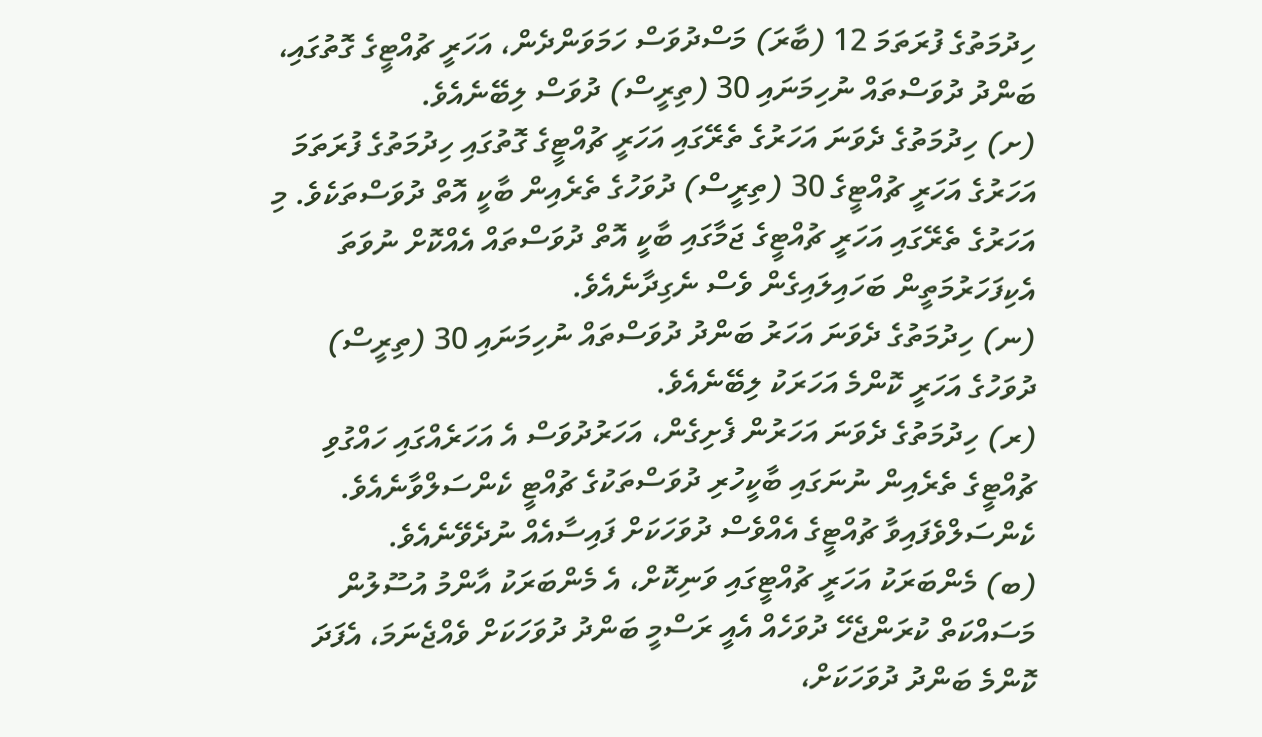ހިދުމަތުގެ ފުރަތަމަ 12 (ބާރަ) މަސްދުވަސް ހަމަވަންދެން، އަހަރީ ޗުއްޓީގެ ގޮތުގައި، ބަންދު ދުވަސްތައް ނުހިމަނައި 30 (ތިރީސް) ދުވަސް ލިބޭނެއެވެ.
(ށ) ހިދުމަތުގެ ދެވަނަ އަހަރުގެ ތެރޭގައި އަހަރީ ޗުއްޓީގެ ގޮތުގައި ހިދުމަތުގެ ފުރަތަމަ އަހަރުގެ އަހަރީ ޗުއްޓީގެ 30 (ތިރީސް) ދުވަހުގެ ތެރެއިން ބާކީ އޮތް ދުވަސްތަކެވެ. މި އަހަރުގެ ތެރޭގައި އަހަރީ ޗުއްޓީގެ ޖަމާގައި ބާކީ އޮތް ދުވަސްތައް އެއްކޮށް ނުވަތަ އެކިފަހަރުމަތީން ބަހައިލައިގެން ވެސް ނެގިދާނެއެވެ.
(ނ) ހިދުމަތުގެ ދެވަނަ އަހަރު ބަންދު ދުވަސްތައް ނުހިމަނައި 30 (ތިރީސް) ދުވަހުގެ އަހަރީ ކޮންމެ އަހަރަކު ލިބޭނެއެވެ.
(ރ) ހިދުމަތުގެ ދެވަނަ އަހަރުން ފެށިގެން، އަހަރުދުވަސް އެ އަހަރެއްގައި ހައްގުވި ޗުއްޓީގެ ތެރެއިން ނުނަގައި ބާކީހުރި ދުވަސްތަކުގެ ޗުއްޓީ ކެންސަލްވާނެއެވެ. ކެންސަލްވެފައިވާ ޗުއްޓީގެ އެއްވެސް ދުވަހަކަށް ފައިސާއެއް ނުދެވޭނެއެވެ.
(ބ) މެންބަރަކު އަހަރީ ޗުއްޓީގައި ވަނިކޮށް، އެ މެންބަރަކު އާންމު އުސޫލުން މަސައްކަތް ކުރަންޖެހޭ ދުވަހެއް އެއީ ރަސްމީ ބަންދު ދުވަހަކަށް ވެއްޖެނަމަ، އެފަދަ ކޮންމެ ބަންދު ދުވަހަކަށް،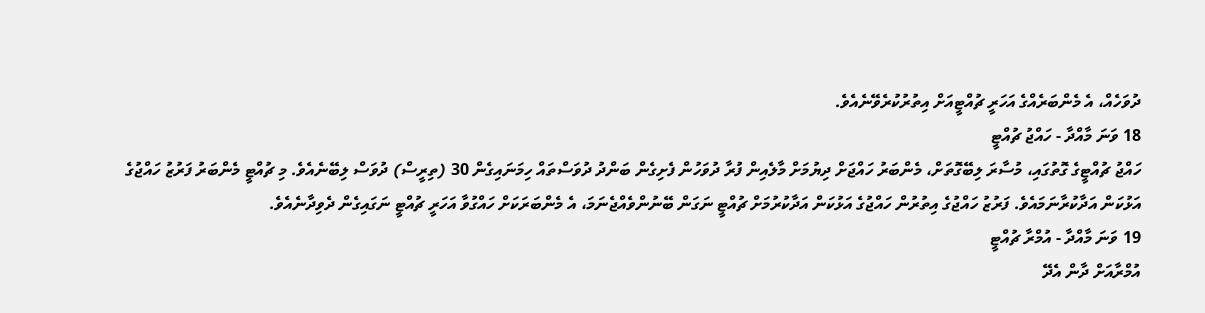ދުވަހެއް، އެ މެންބަރެއްގެ އަހަރީ ޗުއްޓީއަށް އިތުރުކުރެވޭނެއެވެ.
18 ވަނަ މާއްދާ - ހައްޖު ޗުއްޓީ
ހައްޖު ޗުއްޓީގެ ގޮތުގައި، މުސާރަ ލިބޭގޮތަށް، މެންބަރު ހައްޖަށް ދިޔުމަށް މާލެއިން ފުރާ ދުވަހުން ފެށިގެން ބަންދު ދުވަސްތައް ހިމަނައިގެން 30 (ތިރީސް) ދުވަސް ލިބޭނެއެވެ. މި ޗުއްޓީ މެންބަރު ފަރުޒު ހައްޖުގެ އަޅުކަން އަދާކުރާނަމައެވެ. ފަރުޒު ހައްޖުގެ އިތުރުން ހައްޖުގެ އަޅުކަން އަދާކުރުމަށް ޗުއްޓީ ނަގަން ބޭނުންވެއްޖެނަމަ، އެ މެންބަރަކަށް ހައްގުވާ އަހަރީ ޗުއްޓީ ނަގައިގެން ދެވިދާނެއެވެ.
19 ވަނަ މާއްދާ - އުމްރާ ޗުއްޓީ
އުމްރާއަށް ދާން އެދޭ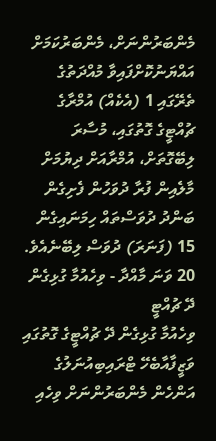މެންބަރުންނަށް، މެންބަރުކަމަށް އައްޔަނުކޮށްފައިވާ މުއްދަތުގެ ތެރޭގައި 1 (އެކެއް) އުމްރާގެ ޗުއްޓީގެ ގޮތުގައި، މުސާރަ ލިބޭގޮތަށް، އުމްރާއަށް ދިޔުމަށް މާލެއިން ފުރާ ދުވަހުން ފެށިގެން ބަންދު ދުވަސްތައް ހިމަނައިގެން 15 (ފަނަރަ) ދުވަސް ލިބޭނެއެވެ.
20 ވަނަ މާއްދާ - ވިހެއުމާ ގުޅިގެން ދޭ ޗުއްޓީ
ވިހެއުމާ ގުޅިގެން ދޭ ޗުއްޓީގެ ގޮތުގައި ވަޒީފާއާބެހޭ ޓްރައިބިއުނަލުގެ އަންހެން މެންބަރުންނަށް ވިހެއި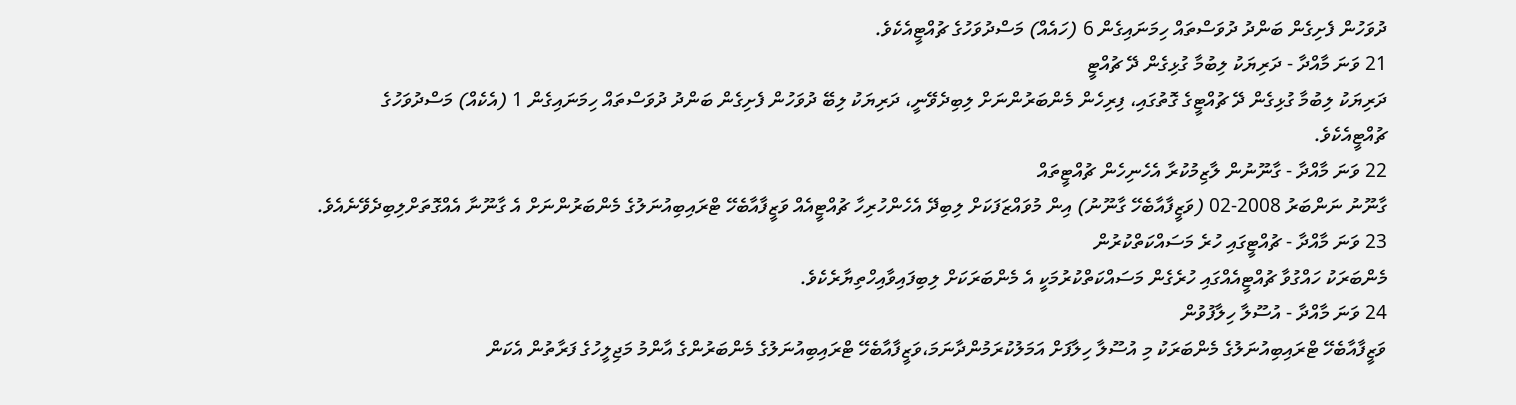ދުވަހުން ފެށިގެން ބަންދު ދުވަސްތައް ހިމަނައިގެން 6 (ހައެއް) މަސްދުވަހުގެ ޗުއްޓީއެކެވެ.
21 ވަނަ މާއްދާ - ދަރިޔަކު ލިބުމާ ގުޅިގެން ދޭ ޗުއްޓީ
ދަރިޔަކު ލިބުމާ ގުޅިގެން ދޭ ޗުއްޓީގެ ގޮތުގައި، ފިރިހެން މެންބަރުންނަށް ލިބިދެވޭނީ، ދަރިޔަކު ލިބޭ ދުވަހުން ފެށިގެން ބަންދު ދުވަސްތައް ހިމަނައިގެން 1 (އެކެއް) މަސްދުވަހުގެ ޗުއްޓީއެކެވެ.
22 ވަނަ މާއްދާ - ގާނޫނުން ލާޒިމުކުރާ އެހެނިހެން ޗުއްޓީތައް
ގާނޫނު ނަންބަރު 2008-02 (ވަޒީފާއާބެހޭ ގާނޫނު) އިން މުވައްޒަފަކަށް ލިބިދޭ އެހެންހުރިހާ ޗުއްޓީއެއް ވަޒީފާއާބެހޭ ޓްރައިބިއުނަލުގެ މެންބަރުންނަށް އެ ގާނޫނާ އެއްގޮތަށްލިބިދެވޭނެއެވެ.
23 ވަނަ މާއްދާ - ޗުއްޓީގައި ހުރެ މަސައްކަތްކުރުން
މެންބަރަކު ހައްގުވާ ޗުއްޓީއެއްގައި ހުރެގެން މަސައްކަތްކުރުމަކީ އެ މެންބަރަކަށް ލިބިފައިވާއިހްތިޔާރެކެވެ.
24 ވަނަ މާއްދާ - އުސޫލާ ހިލާފުވުން
ވަޒީފާއާބެހޭ ޓްރައިބިއުނަލުގެ މެންބަރަކު މި އުސޫލާ ހިލާފަށް އަމަލުކުރަމުންދާނަމަ،ވަޒީފާއާބެހޭ ޓްރައިބިއުނަލުގެ މެންބަރުންގެ އާންމު މަޖިލީހުގެ ފަރާތުން އެކަން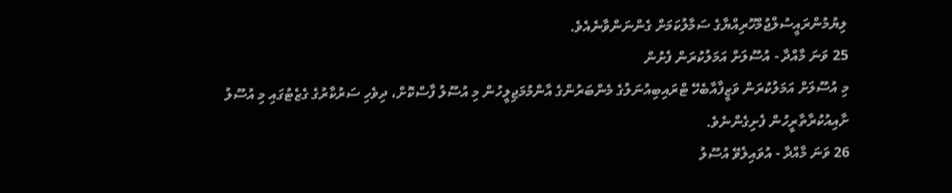ލިޔުމުންރައީސުލްޖުމްހޫރިއްޔާގެ ސަމާލުކަމަށް ގެންނަންވާނެއެވެ.
25 ވަނަ މާއްދާ - އުސޫލަށް އަމަލުކުރަން ފެށުން
މި އުސޫލަށް އަމަލުކުރަން ވަޒީފާއާބެހޭ ޓްރައިބިއުނަލުގެ މެންބަރުންގެ އާންމުމަޖިލީހުން މި އުސޫލު ފާސްކޮށް، ދިވެހި ސަރުކާރުގެ ގެޒެޓުގައި މި އުސޫލު ށާއިއުކުރާތާރީހުން ފެށިގެންނެވެ.
26 ވަނަ މާއްދާ - އުވައިލެވޭ އުސޫލު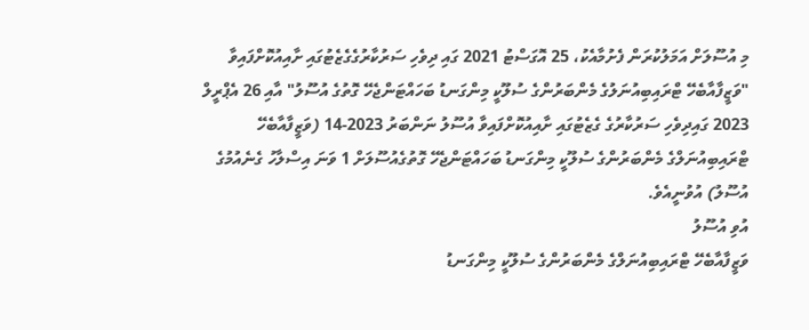މި އުސޫލަށް އަމަލުކުރަން ފެށުމާއެކު، 25 އޮގަސްޓު 2021 ގައި ދިވެހި ސަރުކާރުގެގެޒެޓުގައި ށާއިއުކޮށްފައިވާ "ވަޒީފާއާބެހޭ ޓްރައިބިއުނަލުގެ މެންބަރުންގެ ސުލޫކީ މިންގަނޑު ބަހައްޓަންޖެހޭ ގޮތުގެ އުސޫލު" އާއި 26 އެޕްރީލް 2023 ގައިދިވެހި ސަރުކާރުގެ ގެޒެޓުގައި ށާއިއުކޮށްފައިވާ އުސޫލު ނަންބަރު 2023-14 (ވަޒީފާއާބެހޭ ޓްރައިބިއުނަލްގެ މެންބަރުންގެ ސުލޫކީ މިންގަނޑު ބަހައްޓަންޖެހޭ ގޮތުގެއުސޫލަށް 1 ވަނަ އިސްލާހު ގެނެއުމުގެ އުސޫލު) އުވުނީއެވެ.
އުވި އުސޫލު
ވަޒީފާއާބެހޭ ޓްރައިބިއުނަލްގެ މެންބަރުންގެ ސުލޫކީ މިންގަނޑު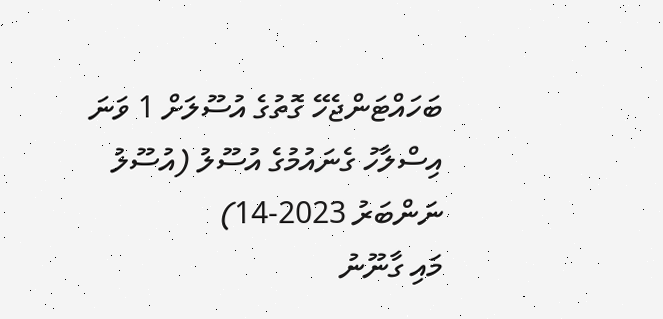ބަހައްޓަންޖެހޭ ގޮތުގެ އުސޫލަށް 1 ވަނަ އިސްލާހު ގެނައުމުގެ އުސޫލު (އުސޫލު ނަންބަރު 2023-14)
މައި ގާނޫނު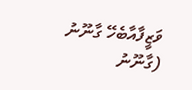ވަޒީފާއާބެހޭ ގާނޫނު (ގާނޫނު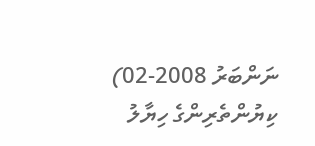ނަންބަރު 2008-02)
ކިޔުންތެރިންގެ ހިޔާލު